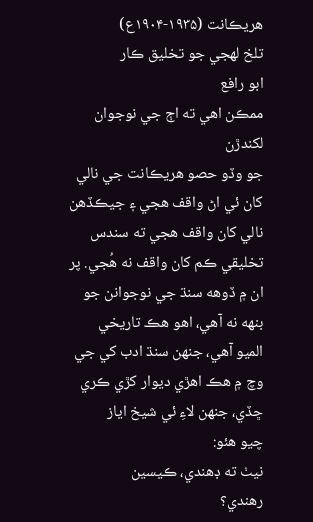ھريڪانت (۱۹۳۵-۱۹۰۴ع)
تلخ لھجي جو تخليق ڪار
ابو رافع
ممڪن اهي ته اڄ جي نوجوان لکندڙن
جو وڏو حصو هريڪانت جي نالي کان ئي اڻ واقف هجي ۽ جيڪڏهن نالي کان واقف هجي ته سندس
تخليقي ڪم کان واقف نه هُجي. پر ان ۾ ڏوهه سنڌ جي نوجوانن جو بنهه نه آهي، اهو هڪ تاريخي
الميو آهي، جنهن سنڌ ادب کي جي وچ ۾ هڪ اهڙي ديوار کڙي ڪري ڇڏي، جنهن لاءِ ئي شيخ اياز
چيو هئو:
نيٺ ته ڊهندي، ڪيسين
رهندي؟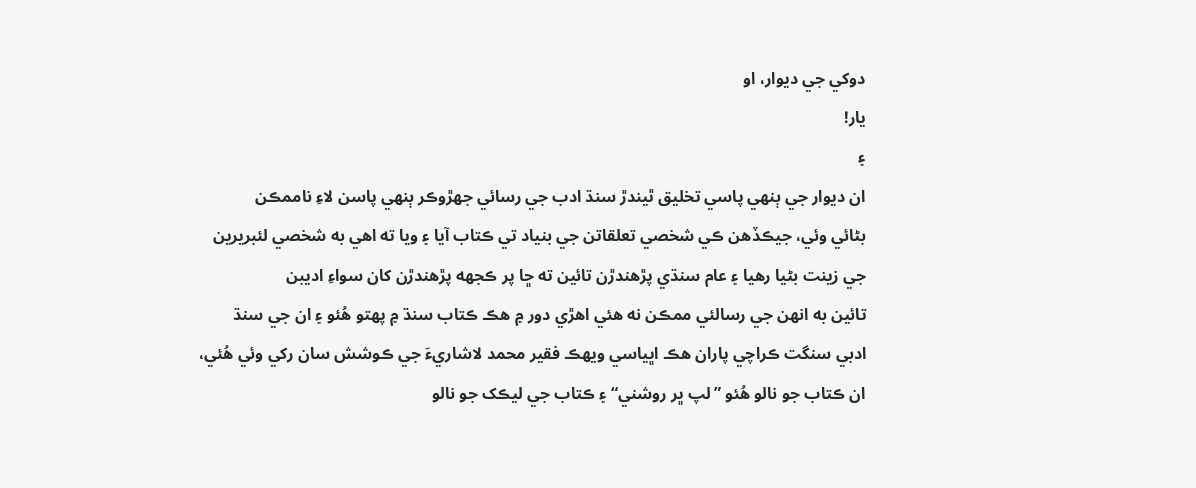دوکي جي ديوار، او
يار!
۽
ان ديوار جي ٻنهي پاسي تخليق ٿيندڙ سنڌ ادب جي رسائي جهڙوڪر ٻنهي پاسن لاءِ ناممڪن
بڻائي وئي، جيڪڏهن ڪي شخصي تعلقاتن جي بنياد تي ڪتاب آيا ۽ ويا ته اهي به شخصي لئبريرين
جي زينت بڻيا رهيا ۽ عام سنڌي پڙهندڙن تائين ته ڇا پر ڪجهه پڙهندڙن کان سواءِ اديبن
تائين به انهن جي رسالئي ممڪن نه هئي اهڙي دور ۾ هڪ ڪتاب سنڌ ۾ پهتو هُئو ۽ ان جي سنڌ
ادبي سنگت ڪراچي پاران هڪ اڀياسي ويهڪ فقير محمد لاشاريءَ جي ڪوشش سان رکي وئي هُئي،
ان ڪتاب جو نالو هُئو ”لپ ڀر روشني“ ۽ ڪتاب جي ليڪک جو نالو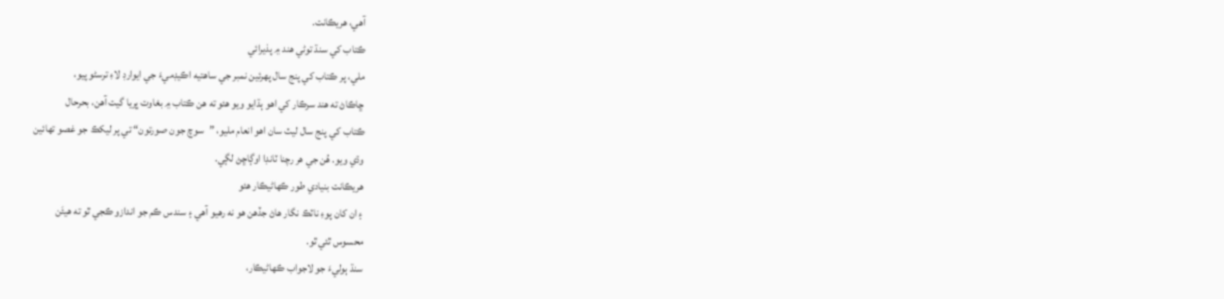آهي، هريڪانت.
ڪتاب کي سنڌ توڻي هند ۾ پذيرائي
ملي، پر ڪتاب کي پنج سال پهرئين نمبر جي ساهتيه اڪيڊميءَ جي ايوارڊ لاءِ ترسڻو پيو،
ڇاڪاڻ ته هند سرڪار کي اهو ٻڌايو ويو هئو ته هن ڪتاب ۾ بغاوت ڀريا گيت آهن، بحرحال
ڪتاب کي پنج سال ليٽ سان اهو انعام مليو، ”سوچ جون صورتون“ تي پر ليکڪ جو غصو تهائين
وڌي ويو. هُن جي هر رچنا ٽانڊا اوڳاڇڻ لڳي.
هريڪانت بنيادي طور ڪهاڻيڪار هئو
۽ ان کان پوءِ ناٽڪ نگار هاڻ جڏهن هو نه رهيو آهي ۽ سندس ڪم جو اندازو ڪجي ٿو ته هيئَن
محسوس ٿئي ٿو.
سنڌ ٻوليءَ جو لاجواب ڪهاڻيڪار،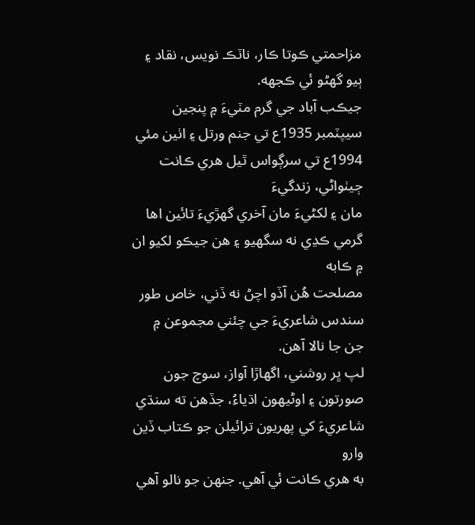مزاحمتي ڪوتا ڪار، ناٽڪ نويس، نقاد ۽ ٻيو گهڻو ئي ڪجهه.
جيڪب آباد جي گرم مٽيءَ ۾ پنجين
سيپٽمبر 1935ع تي جنم ورتل ۽ اٺين مئي 1994ع تي سرڳواس ٿيل هري ڪانت ڄيٺواڻي، زندگيءَ
مان ۽ لکڻيءَ مان آخري گهڙيءَ تائين اها گرمي ڪڍي نه سگهيو ۽ هن جيڪو لکيو ان ۾ ڪابه
مصلحت هُن آڏو اچڻ نه ڏني، خاص طور سندس شاعريءَ جي چئني مجموعن ۾ جن جا نالا آهن.
لپ ڀر روشني، اگهاڙا آواز، سوچ جون
صورتون ۽ اوڻيهون اڌياءُ، جڏهن ته سنڌي شاعريءَ کي پهريون ترائيلن جو ڪتاب ڏين وارو
به هري ڪانت ئي آهي. جنهن جو نالو آهي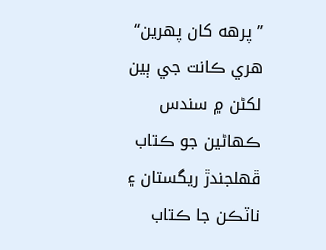”پرهه کان پهرين“ هري ڪانت جي ٻين لکڻن ۾ سندس
ڪهاڻين جو ڪتاب ڦهلجندڙ ريگستان ۽ ناٽڪن جا ڪتاب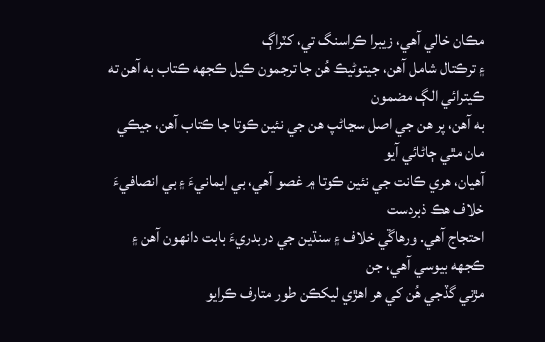مڪان خالي آهي، زيبرا ڪراسنگ تي، کٽراڳ
۽ ترڪتال شامل آهن، جيتوڻيڪ هُن جا ترجمون ڪيل ڪجهه ڪتاب به آهن ته ڪيترائي الڳ مضمون
به آهن، پر هن جي اصل سڃاڻپ هن جي نئين ڪوتا جا ڪتاب آهن، جيڪي مان مٿي ڄاڻائي آيو
آهيان، هري ڪانت جي نئين ڪوتا ۾ غصو آهي، بي ايمانيءَ ۽ بي انصافيءَ خلاف هڪ ذبردست
احتجاج آهي. ورهاڱي خلاف ۽ سنڌين جي دربدريءَ بابت دانهون آهن ۽ ڪجهه بيوسي آهي، جن
مڙني گڏجي هُن کي هر اهڙي ليکڪن طور متارف ڪرايو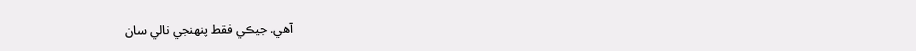آهي. جيڪي فقط پنهنجي نالي سان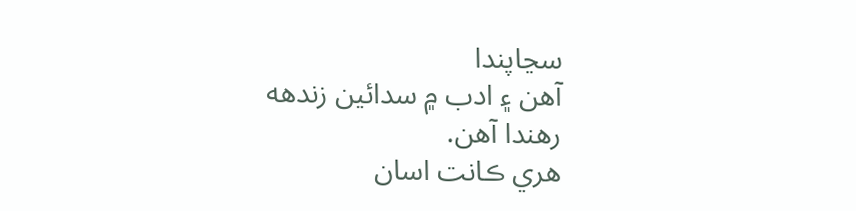سڃاپندا
آهن ۽ ادب ۾ سدائين زندهه رهندا آهن.
هري ڪانت اسان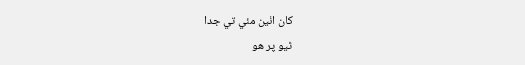کان اٺين مئي تي جدا
ٿيو پر هو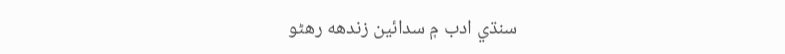سنڌي ادب ۾ سدائين زندهه رهڻو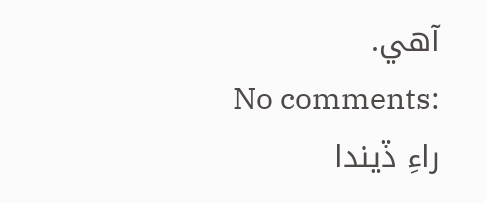آهي.
No comments:
راءِ ڏيندا